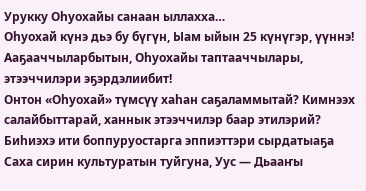Урукку Оһуохайы санаан ыллахха…
Оһуохай күнэ дьэ бу бүгүн, Ыам ыйын 25 күнүгэр, үүннэ! Ааҕааччыларбытын, Оһуохайы таптааччылары, этээччилэри эҕэрдэлиибит!
Онтон «Оһуохай» түмсүү хаһан саҕаламмытай? Кимнээх салайбыттарай, ханнык этээччилэр баар этилэрий?
Биһиэхэ ити боппуруостарга эппиэттэри сырдатыаҕа Саха сирин культуратын туйгуна, Уус — Дьааҥы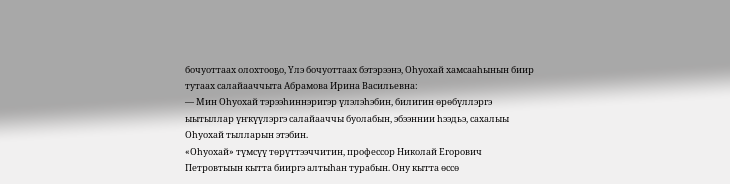бочуоттаах олохтооҕо, Үлэ бочуоттаах бэтэрээнэ, Оһуохай хамсааһынын биир тутаах салайааччыта Абрамова Ирина Васильевна:
— Мин Оһуохай тэрээһиннэригэр үлэлэһэбин, билигин өрөбүллэргэ ыытыллар үҥкүүлэргэ салайааччы буолабын, эбээннии hээдьэ, сахалыы Оһуохай тылларын этэбин.
«Оһуохай» түмсүү төрүттээччитин, профессор Николай Егорович Петровтыын кытта бииргэ алтыһан турабын. Ону кытта өссө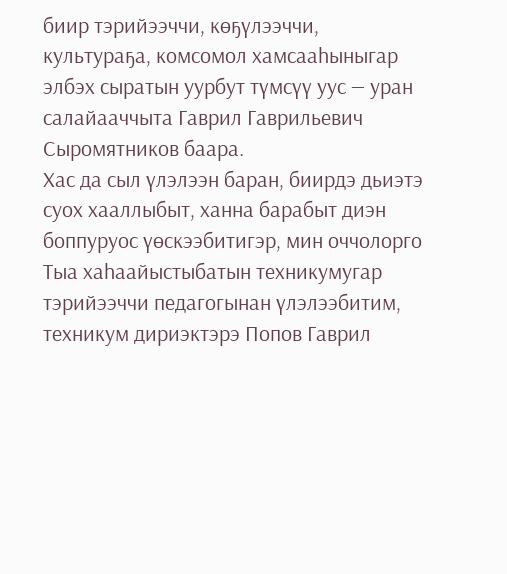биир тэрийээччи, көҕүлээччи, культураҕа, комсомол хамсааһыныгар элбэх сыратын уурбут түмсүү уус — уран салайааччыта Гаврил Гаврильевич Сыромятников баара.
Хас да сыл үлэлээн баран, биирдэ дьиэтэ суох хааллыбыт, ханна барабыт диэн боппуруос үөскээбитигэр, мин оччолорго Тыа хаһаайыстыбатын техникумугар тэрийээччи педагогынан үлэлээбитим, техникум дириэктэрэ Попов Гаврил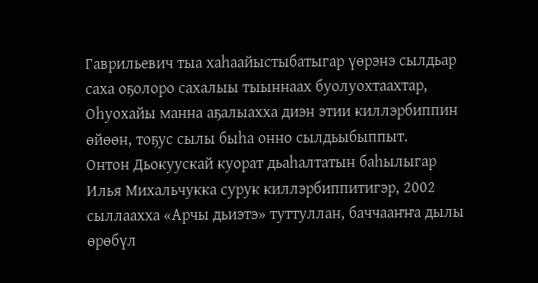Гаврильевич тыа хаһаайыстыбатыгар үөрэнэ сылдьар саха оҕолоро сахалыы тыыннаах буолуохтаахтар, Оһуохайы манна аҕалыахха диэн этии киллэрбиппин өйөөн, тоҕус сылы быһа онно сылдьыбыппыт.
Онтон Дьокуускай куорат дьаһалтатын баһылыгар Илья Михальчукка сурук киллэрбиппитигэр, 2002 сыллаахха «Арчы дьиэтэ» туттуллан, баччааҥҥа дылы өрөбүл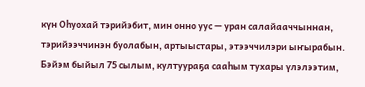күн Оһуохай тэрийэбит, мин онно уус — уран салайааччыннан, тэрийээччинэн буолабын, артыыстары, этээччилэри ыҥырабын.
Бэйэм быйыл 75 сылым, култуураҕа сааһым тухары үлэлээтим,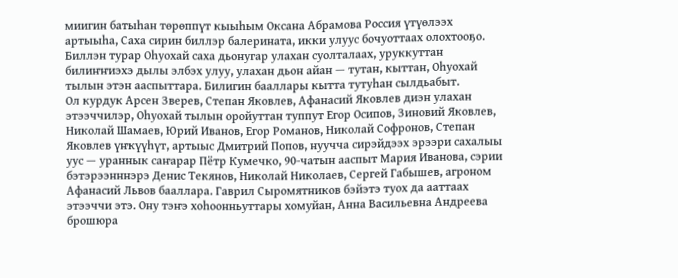миигин батыһан төрөппүт кыыһым Оксана Абрамова Россия үтүөлээх артыыһа, Саха сирин биллэр балерината, икки улуус бочуоттаах олохтооҕо.
Биллэн турар Оһуохай саха дьонугар улахан суолталаах, уруккуттан билиҥҥиэхэ дылы элбэх улуу, улахан дьон айан — тутан, кыттан, Оһуохай тылын этэн ааспыттара. Билигин бааллары кытта тутуһан сылдьабыт.
Ол курдук Арсен Зверев, Степан Яковлев, Афанасий Яковлев диэн улахан этээччилэр, Оһуохай тылын оройуттан туппут Егор Осипов, Зиновий Яковлев, Николай Шамаев, Юрий Иванов, Егор Романов, Николай Софронов, Степан Яковлев үҥкүүһүт, артыыс Дмитрий Попов, нуучча сирэйдээх эрээри сахалыы уус — ураннык саҥарар Пётр Кумечко, 90-чатын ааспыт Мария Иванова, сэрии бэтэрээнннэрэ Денис Текянов, Николай Николаев, Сергей Габышев, агроном Афанасий Львов бааллара. Гаврил Сыромятников бэйэтэ туох да ааттаах этээччи этэ. Ону тэҥэ хоһоонньуттары хомуйан, Анна Васильевна Андреева брошюра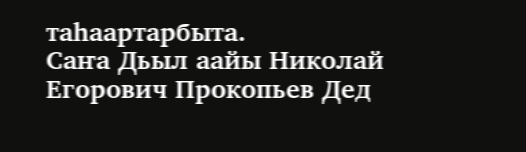таһаартарбыта.
Саҥа Дьыл аайы Николай Егорович Прокопьев Дед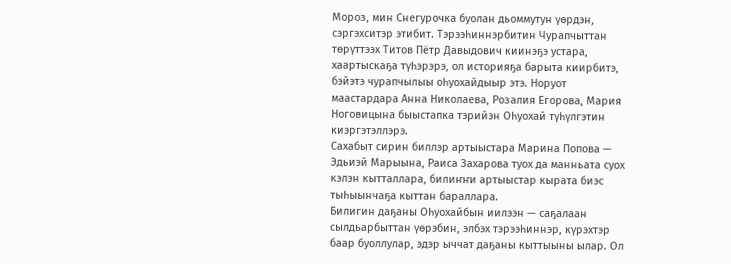Мороз, мин Снегурочка буолан дьоммутун үөрдэн, сэргэхситэр этибит. Тэрээһиннэрбитин Чурапчыттан төрүттээх Титов Пётр Давыдович киинэҕэ устара, хаартыскаҕа түһэрэрэ, ол историяҕа барыта киирбитэ, бэйэтэ чурапчылыы оһуохайдыыр этэ. Норуот маастардара Анна Николаева, Розалия Егорова, Мария Ноговицына быыстапка тэрийэн Оһуохай түһүлгэтин киэргэтэллэрэ.
Сахабыт сирин биллэр артыыстара Марина Попова — Эдьиэй Марыына, Раиса Захарова туох да манньата суох кэлэн кытталлара, билиҥҥи артыыстар кырата биэс тыһыынчаҕа кыттан бараллара.
Билигин даҕаны Оһуохайбын иилээн — саҕалаан сылдьарбыттан үөрэбин, элбэх тэрээһиннэр, күрэхтэр баар буоллулар, эдэр ыччат даҕаны кыттыыны ылар. Ол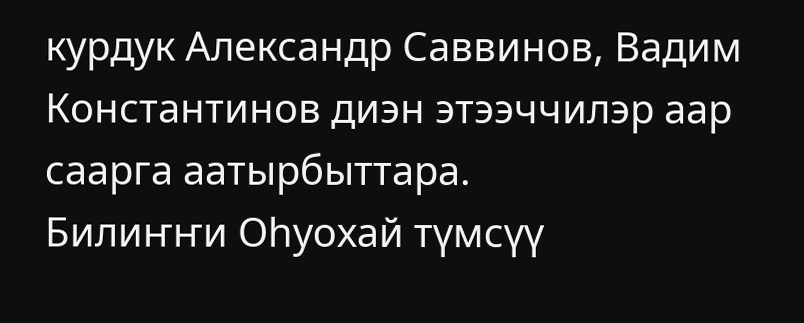курдук Александр Саввинов, Вадим Константинов диэн этээччилэр аар саарга аатырбыттара.
Билиҥҥи Оһуохай түмсүү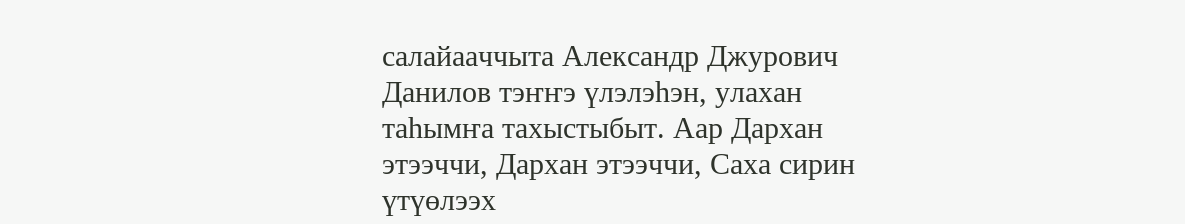салайааччыта Александр Джурович Данилов тэҥҥэ үлэлэһэн, улахан таһымҥа тахыстыбыт. Аар Дархан этээччи, Дархан этээччи, Саха сирин үтүөлээх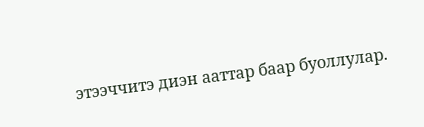этээччитэ диэн ааттар баар буоллулар.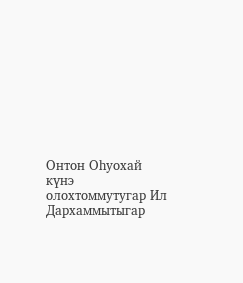Онтон Оһуохай күнэ олохтоммутугар Ил Дархаммытыгар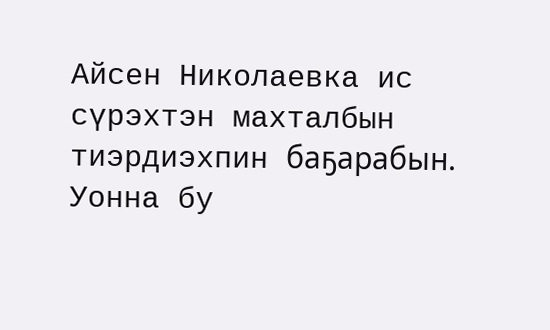Айсен Николаевка ис сүрэхтэн махталбын тиэрдиэхпин баҕарабын. Уонна бу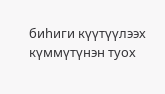биһиги күүтүүлээх күммүтүнэн туох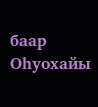баар Оһуохайы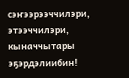сэҥээрээччилэри, этээччилэри, кыначчытары эҕэрдэлиибин!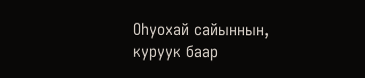Оһуохай сайыннын, куруук баар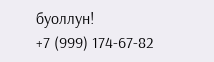буоллун!
+7 (999) 174-67-82